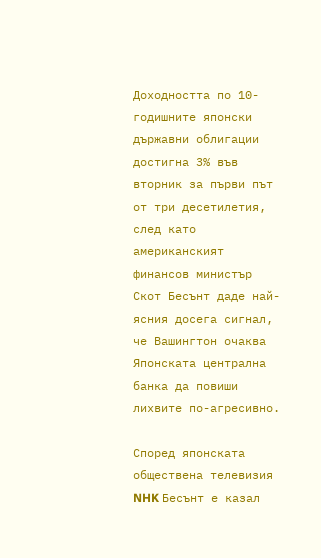Доходността по 10-годишните японски държавни облигации достигна 3% във вторник за първи път от три десетилетия, след като американският финансов министър Скот Бесънт даде най-ясния досега сигнал, че Вашингтон очаква Японската централна банка да повиши лихвите по-агресивно.

Според японската обществена телевизия NHK Бесънт е казал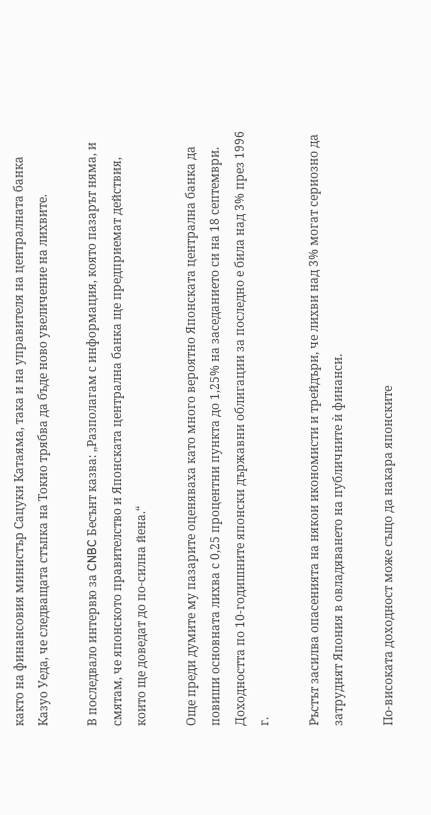както на финансовия министър Сацуки Катаяма, така и на управителя на централната банка Казуо Уеда, че следващата стъпка на Токио трябва да бъде ново увеличение на лихвите.

В последвало интервю за CNBC Бесънт казва: „Разполагам с информация, която пазарът няма, и смятам, че японското правителство и Японската централна банка ще предприемат действия, които ще доведат до по-силна йена.“

Още преди думите му пазарите оценяваха като много вероятно Японската централна банка да повиши основната лихва с 0,25 процентни пункта до 1,25% на заседанието си на 18 септември. Доходността по 10-годишните японски държавни облигации за последно е била над 3% през 1996 г.

Ръстът засилва опасенията на някои икономисти и трейдъри, че лихви над 3% могат сериозно да затруднят Япония в овладяването на публичните ѝ финанси.

По-високата доходност може също да накара японските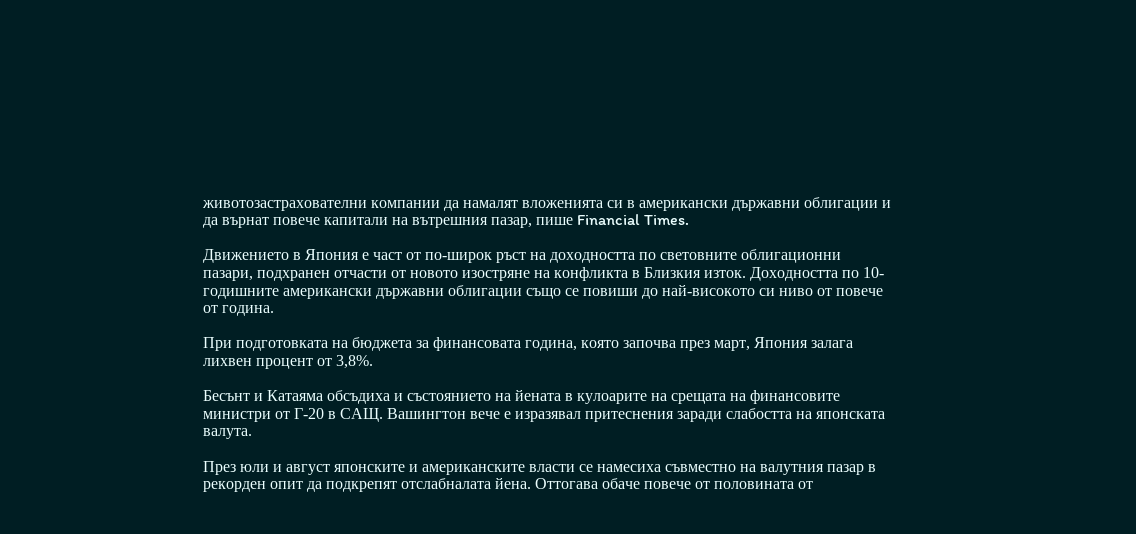животозастрахователни компании да намалят вложенията си в американски държавни облигации и да върнат повече капитали на вътрешния пазар, пише Financial Times.

Движението в Япония е част от по-широк ръст на доходността по световните облигационни пазари, подхранен отчасти от новото изостряне на конфликта в Близкия изток. Доходността по 10-годишните американски държавни облигации също се повиши до най-високото си ниво от повече от година.

При подготовката на бюджета за финансовата година, която започва през март, Япония залага лихвен процент от 3,8%.

Бесънт и Катаяма обсъдиха и състоянието на йената в кулоарите на срещата на финансовите министри от Г-20 в САЩ. Вашингтон вече е изразявал притеснения заради слабостта на японската валута.

През юли и август японските и американските власти се намесиха съвместно на валутния пазар в рекорден опит да подкрепят отслабналата йена. Оттогава обаче повече от половината от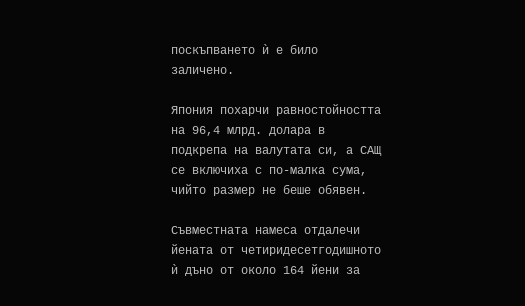поскъпването ѝ е било заличено.

Япония похарчи равностойността на 96,4 млрд. долара в подкрепа на валутата си, а САЩ се включиха с по-малка сума, чийто размер не беше обявен.

Съвместната намеса отдалечи йената от четиридесетгодишното ѝ дъно от около 164 йени за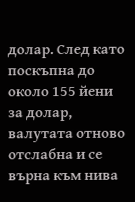долар. След като поскъпна до около 155 йени за долар, валутата отново отслабна и се върна към нива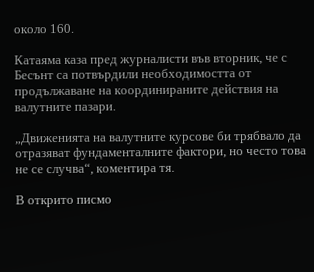около 160.

Катаяма каза пред журналисти във вторник, че с Бесънт са потвърдили необходимостта от продължаване на координираните действия на валутните пазари.

„Движенията на валутните курсове би трябвало да отразяват фундаменталните фактори, но често това не се случва“, коментира тя.

В открито писмо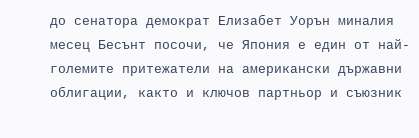до сенатора демократ Елизабет Уорън миналия месец Бесънт посочи, че Япония е един от най-големите притежатели на американски държавни облигации, както и ключов партньор и съюзник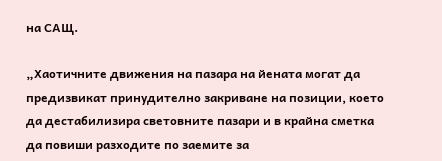на САЩ.

„Хаотичните движения на пазара на йената могат да предизвикат принудително закриване на позиции, което да дестабилизира световните пазари и в крайна сметка да повиши разходите по заемите за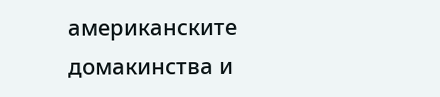американските домакинства и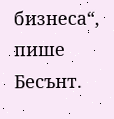бизнеса“, пише Бесънт.